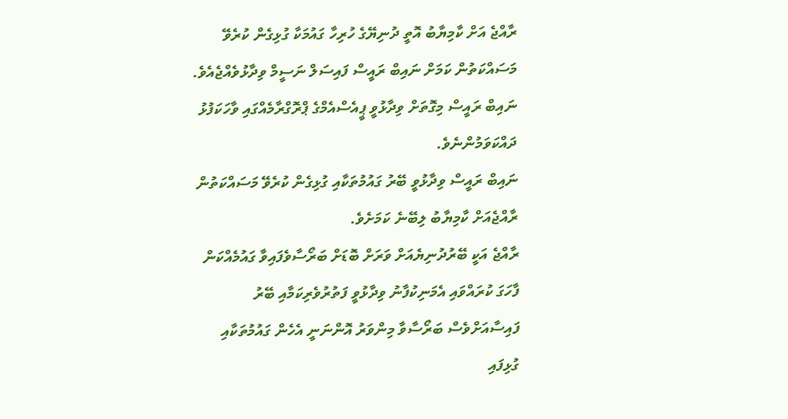ރާއްޖެ އަށް ކާމިޔާބު އޮތީ ދުނިޔޭގެ ހުރިހާ ގައުމަކާ ގުޅިގެން ކުރެވޭ މަސައްކަތުން ކަމަށް ނައިބް ރައީސް ފައިސަލް ނަސީމް ވިދާޅުވެއްޖެއެވެ.
ނައިބް ރައީސް މިގޮތަށް ވިދާޅުވީ ޕީއެސްއެމްގެ ޕްރޮގްރާމެއްގައި ވާހަކަފުޅު ދައްކަވަމުންނެވެ.
ނައިބް ރައީސް ވިދާޅުވީ ބޭރު ގައުމުތަކާއި ގުޅިގެން ކުރެވޭ މަސައްކަތުން ރާއްޖެއަށް ކާމިޔާބު ލިބޭނެ ކަމަށެވެ.
ރާއްޖެ އަކީ ބޭރުދުނިޔެއަށް ވަރަށް ބޮޑަށް ބަރޯސާވެފައިވާ ގައުމެއްކަން ފާހަގަ ކުރައްވައި އެމަނިކުފާނު ވިދާޅުވީ ފަތުރުވެރިކަމާއި ބޭރު ފައިސާއަށްވެސް ބަރޯސާވާ މިންވަރު އޮންނަނީ އެހެން ގައުމުތަކާއި ގުޅިފައި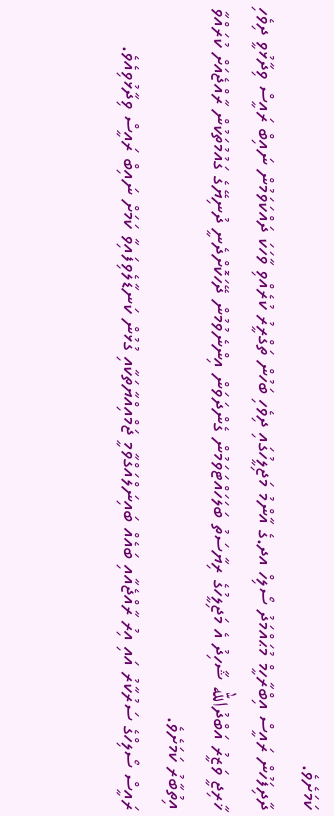ކަމަށެވެ.
ދާދިފަހުން ރައީސް އިބްރާހީމް މުޙައްމަދު ސޯލިހް އދ.ގެ އާންމު މަޖިލީހުގައި ދިވެހި ބަހުން ތަގްރީރު ކުރެއްވި ވާހަކަ ދައްކަވަމުން ނައިބް ރައީސް ވިދާޅުވީ ދިވެހި ޚާރިޖީ ވަޒީރު އަބްދުالله ޝާހިދު އެ މަޖިލީހުގެ ރިޔާސަތު ބަލަހައްޓަވަމުން ގެންދަވަން އިންނެވުމުން ދޭހަކޮށްދެނީ ދުނިޔޭގެ ގައުމުތަކުން ރާއްޖެއަށް ކުރައްވާ އިތުބާރު ކަމަށެވެ.
ރައީސް ސޯލިހްގެ ސަރުކާރު އައި އިރު ރާއްޖެއާއި ބައެއް ބައިނަލްއަގްވާމީ ޖަމްއިއްޔާތަކާއި ގުޅުން ކަނޑާލެވިފައިވާ ކަމަށް ނައިބް ރައީސް ވިދާޅުވިއެވެ.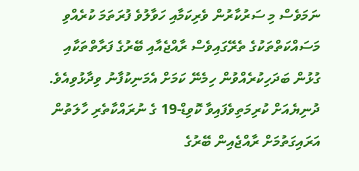ނަމަވެސް މި ސަރުކާރުން ވެރިކަމާއި ހަވާލުވެ ފުރަތަމަ ކުރެއްވި މަސައްކަތްތަކުގެ ތެރޭގައިވެސް ރާއްޖެއާއި ބޭރުގެ ފަރާތްތަކާއި ގުޅުން ބަދަހިކުރެއްވުން ހިމެނޭ ކަމަށް އެމަނިކުފާނު ވިދާޅުވިއެވެ.
ދުނިޔެއަށް ކުރިމަތިވެފައިވާ ކޮވިޑް-19 ގެ ނުރައްކާތެރި ހާލަތުން އަރައިގަތުމަށް ރާއްޖެއިން ބޭރުގެ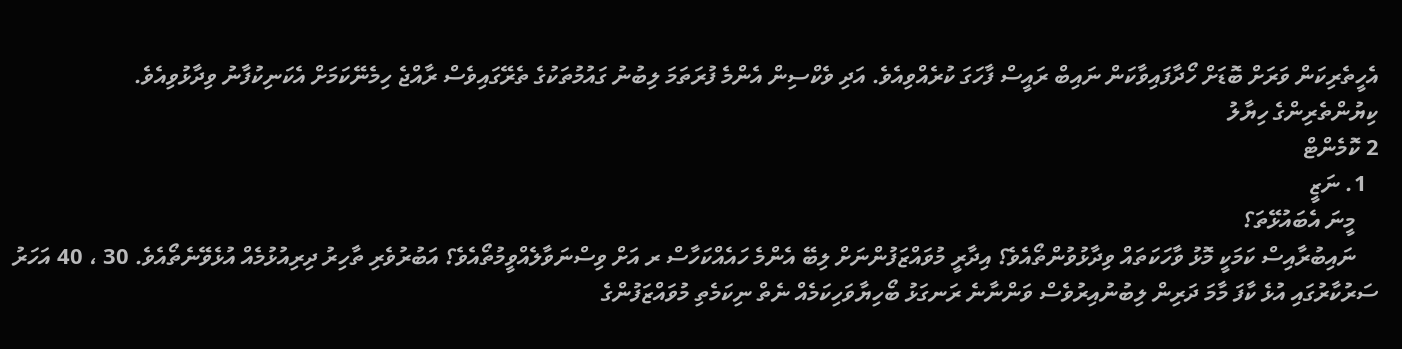އެހީތެރިކަން ވަރަށް ބޮޑަށް ހޯދާފައިވާކަން ނައިބް ރައީސް ފާހަގަ ކުރެއްވިއެވެ. އަދި ވެކްސިން އެންމެ ފުރަތަމަ ލިބުނު ގައުމުތަކުގެ ތެރޭގައިވެސް ރާއްޖެ ހިމެނޭކަމަށް އެކަނިކުފާނު ވިދާޅުވިއެވެ.
ކިޔުންތެރިންގެ ހިޔާލު
2 ކޮމެންޓް
  1. ނަޒީ
    މީނަ އެބައުޅޭތަ؟
    ނައިބުރާއިސް ކަމަކީ މޮޅު ވާހަކަތައް ވިދާޅުވުންތޯއެވެ؟ އިދާރީ މުވައްޒަފުންނަށް ލިބޭ އެންމެ ހައެއްކަހާސް ރ އަށް ވިސްނަވާލެއްވީމުތޯއެވެ؟ އަބުރުވެރި ތާހިރު ދިރިއުޅުމެއް އުޅެވޭނެތޯއެވެ. 30 ، 40 އަހަރު ސަރުކާރުގައި އުޅެ ކާފަ މާމަ ދަރިން ލިބުނުއިރުވެސް ވަންނާނެ ރަނގަޅު ބޯހިޔާވަހިކަމެއް ނެތް ނިކަމެތި މުވައްޒަފުންގެ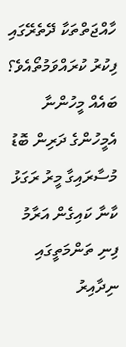ހާއްޖަތްތަކާ ދޭތެރޭގައި ފިކުރު ކުރައްވަމުތޯއެވެ؟ ބައެއް މީހުންނާ އެމީހުންގެ ދަރިން ބޮޑު މުސާރައިގާ މީރު ރަގަޅު ކާނާ ކައިގެން އަރާމު ފިނި ތަންމަތީގައި ނިދާއިރު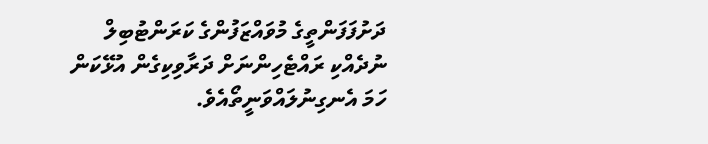ދަށުފަފަންތީގެ މުވައްޒަފުންގެ ކަރަންޓުބިލް ނުދެއްކި ރައްޓެހިންނަށް ދަރާވިކިގެން އުޅޭކަން ހަމަ އެނގިނުލައްވަނީތޯއެވެ.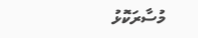މުސާރަކޮޅު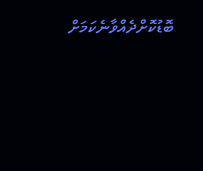ބޮޑުކޮށްދެއްވާނެކަމަށް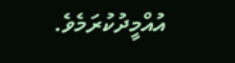އުއްމީދުކުރަމެވެ.